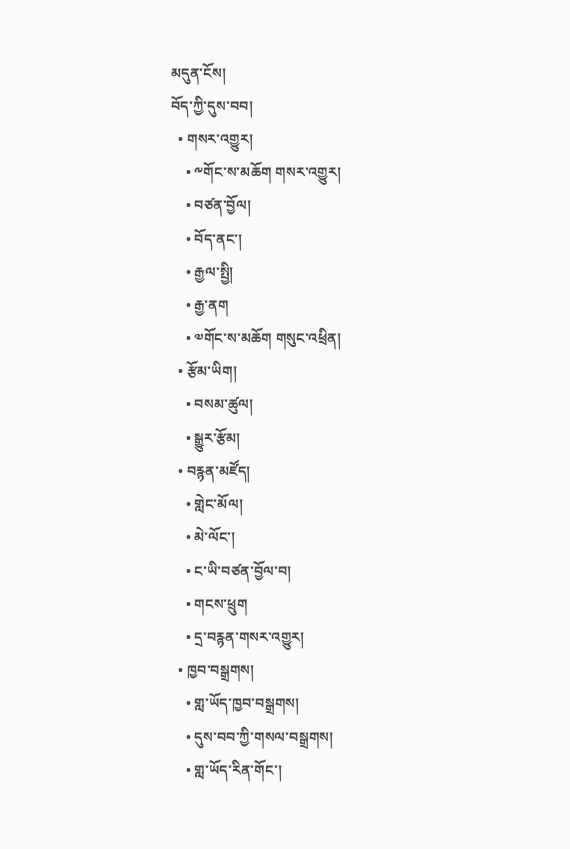མདུན་ངོས།
བོད་ཀྱི་དུས་བབ།
  • གསར་འགྱུར།
    • ༸གོང་ས་མཆོག གསར་འགྱུར།
    • བཙན་བྱོལ།
    • བོད་ནང་།
    • རྒྱལ་སྤྱི།
    • རྒྱ་ནག
    • ༧གོང་ས་མཆོག གསུང་འཕྲིན།
  • རྩོམ་ཡིག།
    • བསམ་ཚུལ།
    • སྒྱུར་རྩོམ།
  • བརྙན་མཛོད།
    • གླེང་མོལ།
    • མེ་ལོང་།
    • ང་ཡི་བཙན་བྱོལ་བ།
    • གངས་ཕྲུག
    • དྲ་བརྙན་གསར་འགྱུར།
  • ཁྱབ་བསྒྲགས།
    • གླ་ཡོད་ཁྱབ་བསྒྲགས།
    • དུས་བབ་ཀྱི་གསལ་བསྒྲགས།
    • གླ་ཡོད་རིན་གོང་།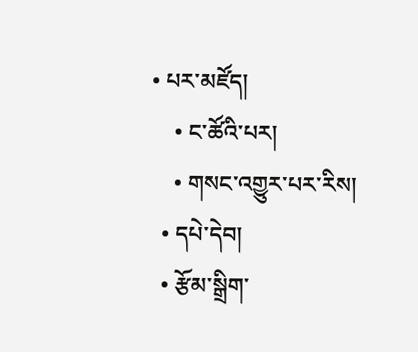• པར་མཛོད།
    • ང་ཚོའི་པར།
    • གསང་འགྱུར་པར་རིས།
  • དཔེ་དེབ།
  • རྩོམ་སྒྲིག་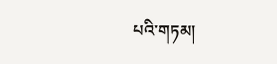པའི་གཏམ།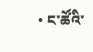• ང་ཚོའི་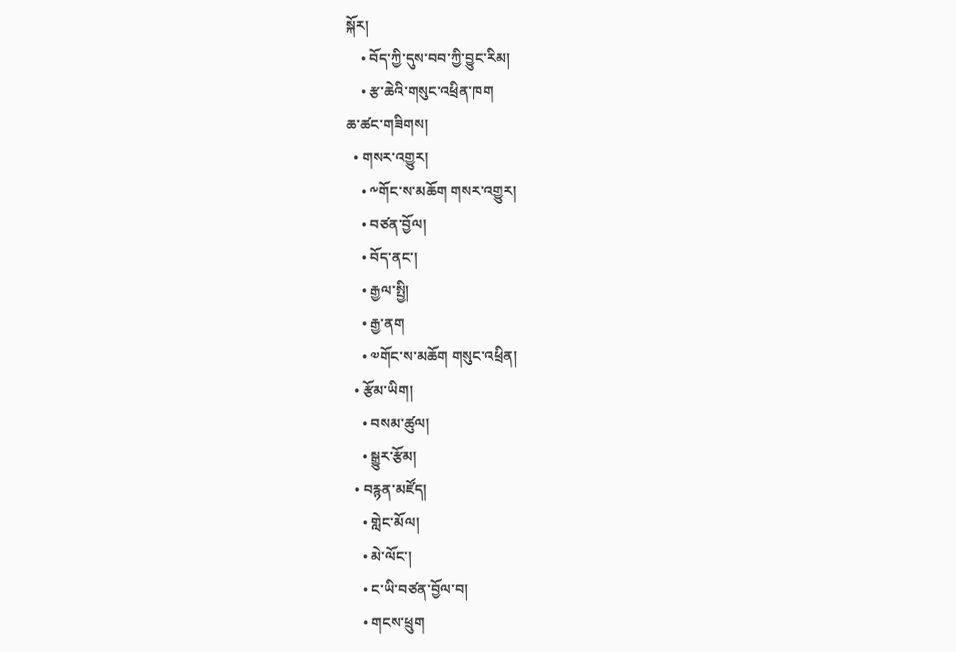སྐོར།
    • བོད་ཀྱི་དུས་བབ་ཀྱི་བྱུང་རིམ།
    • རྩ་ཆེའི་གསུང་འཕྲིན་ཁག
ཆ་ཚང་གཟིགས།
  • གསར་འགྱུར།
    • ༸གོང་ས་མཆོག གསར་འགྱུར།
    • བཙན་བྱོལ།
    • བོད་ནང་།
    • རྒྱལ་སྤྱི།
    • རྒྱ་ནག
    • ༧གོང་ས་མཆོག གསུང་འཕྲིན།
  • རྩོམ་ཡིག།
    • བསམ་ཚུལ།
    • སྒྱུར་རྩོམ།
  • བརྙན་མཛོད།
    • གླེང་མོལ།
    • མེ་ལོང་།
    • ང་ཡི་བཙན་བྱོལ་བ།
    • གངས་ཕྲུག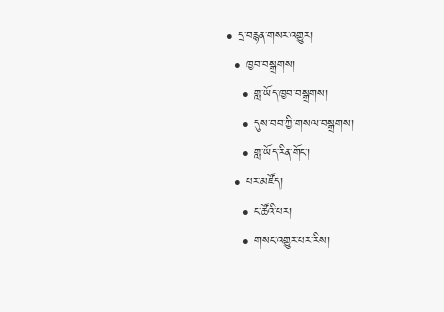• དྲ་བརྙན་གསར་འགྱུར།
  • ཁྱབ་བསྒྲགས།
    • གླ་ཡོད་ཁྱབ་བསྒྲགས།
    • དུས་བབ་ཀྱི་གསལ་བསྒྲགས།
    • གླ་ཡོད་རིན་གོང་།
  • པར་མཛོད།
    • ང་ཚོའི་པར།
    • གསང་འགྱུར་པར་རིས།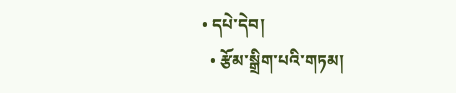• དཔེ་དེབ།
  • རྩོམ་སྒྲིག་པའི་གཏམ།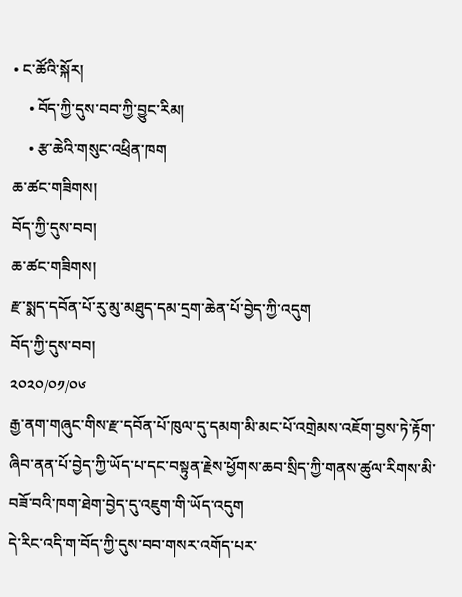• ང་ཚོའི་སྐོར།
    • བོད་ཀྱི་དུས་བབ་ཀྱི་བྱུང་རིམ།
    • རྩ་ཆེའི་གསུང་འཕྲིན་ཁག
ཆ་ཚང་གཟིགས།
བོད་ཀྱི་དུས་བབ།
ཆ་ཚང་གཟིགས།
རྫ་སྨད་དབོན་པོ་རུ་མུ་མཐུད་དམ་དྲག་ཆེན་པོ་བྱེད་ཀྱི་འདུག
བོད་ཀྱི་དུས་བབ།
༢༠༢༠/༠༡/༠༦
རྒྱ་ནག་གཞུང་གིས་རྫ་དབོན་པོ་ཁུལ་དུ་དམག་མི་མང་པོ་འགྲེམས་འཇོག་བྱས་ཏེ་རྟོག་ཞིབ་ནན་པོ་བྱེད་ཀྱི་ཡོད་པ་དང་བསྟུན་རྗེས་ཕྱོགས་ཆབ་སྲིད་ཀྱི་གནས་ཚུལ་རིགས་མི་བཟོ་བའི་ཁག་ཐེག་བྱེད་དུ་འཇུག་གི་ཡོད་འདུག
དེ་རིང་འདི་ག་བོད་ཀྱི་དུས་བབ་གསར་འགོད་པར་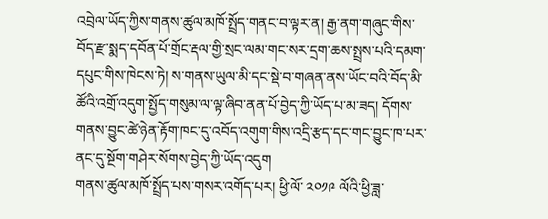འབྲེལ་ཡོད་ཀྱིས་གནས་ཚུལ་མཁོ་སྤྲོད་གནང་བ་ལྟར་ན། རྒྱ་ནག་གཞུང་གིས་བོད་རྫ་སྨད་དབོན་པོ་གྲོང་རྡལ་གྱི་སྲང་ལམ་གང་སར་དྲག་ཆས་སྤྲས་པའི་དམག་དཔུང་གིས་ཁེངས་ཏེ། ས་གནས་ཡུལ་མི་དང་སྡེ་བ་གཞན་ནས་ཡོང་བའི་བོད་མི་ཚོའི་འགྲོ་འདུག་སྤྱོད་གསུམ་ལ་ལྟ་ཞིབ་ནན་པོ་བྱེད་ཀྱི་ཡོད་པ་མ་ཟད། དོགས་གནས་བྱུང་ཚེ་ཉེན་རྟོག་ཁང་དུ་འབོད་འགུག་གིས་འདྲི་རྩད་དང་གང་བྱུང་ཁ་པར་ནང་དུ་སྔོག་གཤེར་སོགས་བྱེད་ཀྱི་ཡོད་འདུག
གནས་ཚུལ་མཁོ་སྤྲོད་པས་གསར་འགོད་པར། ཕྱི་ལོ་ ༢༠༡༩ ལོའི་ཕྱི་ཟླ་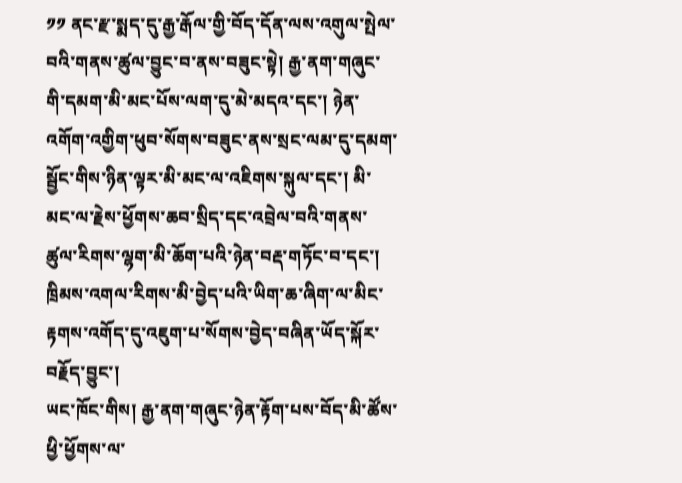༡༡ ནང་རྫ་སྨད་དུ་རྒྱ་རྒོལ་གྱི་བོད་དོན་ལས་འགུལ་སྤེལ་བའི་གནས་ཚུལ་བྱུང་བ་ནས་བཟུང་སྟེ། རྒྱ་ནག་གཞུང་གི་དམག་མི་མང་པོས་ལག་དུ་མེ་མདའ་དང་། ཉེན་འགོག་འགྱིག་ཕུབ་སོགས་བཟུང་ནས་སྲང་ལམ་དུ་དམག་སྦྱོང་གིས་ཉིན་ལྟར་མི་མང་ལ་འཇིགས་སྐུལ་དང་། མི་མང་ལ་རྗེས་ཕྱོགས་ཆབ་སྲིད་དང་འབྲེལ་བའི་གནས་ཚུལ་རིགས་ལྷག་མི་ཆོག་པའི་ཉེན་བརྡ་གཏོང་བ་དང་། ཁྲིམས་འགལ་རིགས་མི་བྱེད་པའི་ཡིག་ཆ་ཞིག་ལ་མིང་རྟགས་འགོད་དུ་འཇུག་པ་སོགས་བྱེད་བཞིན་ཡོད་སྐོར་བརྗོད་བྱུང་།
ཡང་ཁོང་གིས། རྒྱ་ནག་གཞུང་ཉེན་རྟོག་པས་བོད་མི་ཚོས་ཕྱི་ཕྱོགས་ལ་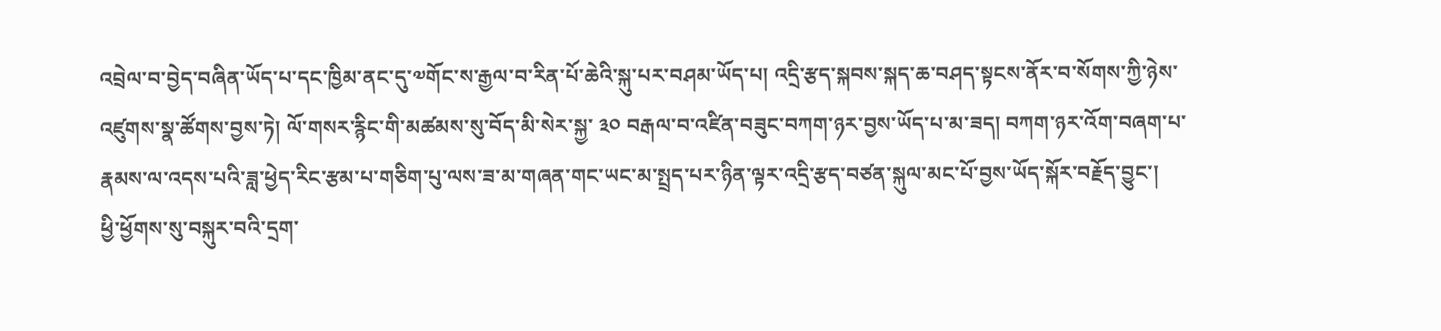འབྲེལ་བ་བྱེད་བཞིན་ཡོད་པ་དང་ཁྱིམ་ནང་དུ་༧གོང་ས་རྒྱལ་བ་རིན་པོ་ཆེའི་སྐུ་པར་བཤམ་ཡོད་པ། འདྲི་རྩད་སྐབས་སྐད་ཆ་བཤད་སྟངས་ནོར་བ་སོགས་ཀྱི་ཉེས་འཛུགས་སྣ་ཚོགས་བྱས་ཏེ། ལོ་གསར་རྙིང་གི་མཚམས་སུ་བོད་མི་སེར་སྐྱ་ ༣༠ བརྒལ་བ་འཛིན་བཟུང་བཀག་ཉར་བྱས་ཡོད་པ་མ་ཟད། བཀག་ཉར་འོག་བཞག་པ་རྣམས་ལ་འདས་པའི་ཟླ་ཕྱེད་རིང་རྩམ་པ་གཅིག་པུ་ལས་ཟ་མ་གཞན་གང་ཡང་མ་སྤྲད་པར་ཉིན་ལྟར་འདྲི་རྩད་བཙན་སྐུལ་མང་པོ་བྱས་ཡོད་སྐོར་བརྗོད་བྱུང་།
ཕྱི་ཕྱོགས་སུ་བསྐུར་བའི་དྲག་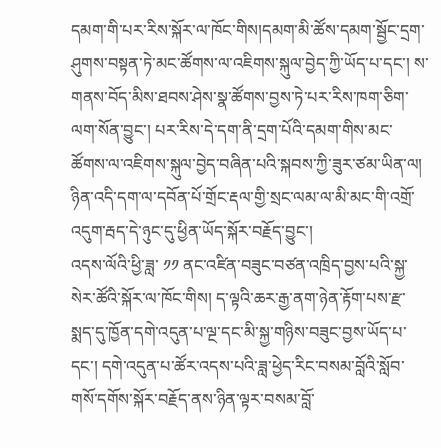དམག་གི་པར་རིས་སྐོར་ལ་ཁོང་གིས།དམག་མི་ཚོས་དམག་སྦྱོང་དྲག་ཤུགས་བསྟན་ཏེ་མང་ཚོགས་ལ་འཇིགས་སྐུལ་བྱེད་ཀྱི་ཡོད་པ་དང་། ས་གནས་བོད་མིས་ཐབས་ཤེས་སྣ་ཚོགས་བྱས་ཏེ་པར་རིས་ཁག་ཅིག་ལག་སོན་བྱུང་། པར་རིས་དེ་དག་ནི་དྲག་པོའི་དམག་གིས་མང་ཚོགས་ལ་འཇིགས་སྐུལ་བྱེད་བཞིན་པའི་སྐབས་ཀྱི་ཟུར་ཙམ་ཡིན་ལ། ཉིན་འདི་དག་ལ་དབོན་པོ་གྲོང་རྡལ་གྱི་སྲང་ལམ་ལ་མི་མང་གི་འགྲོ་འདུག་རྦད་དེ་ཉུང་དུ་ཕྱིན་ཡོད་སྐོར་བརྗོད་བྱུང་།
འདས་ལོའི་ཕྱི་ཟླ་ ༡༡ ནང་འཛིན་བཟུང་བཙན་འཁྲིད་བྱས་པའི་སྐྱ་སེར་ཚོའི་སྐོར་ལ་ཁོང་གིས། ད་ལྟའི་ཆར་རྒྱ་ནག་ཉེན་རྟོག་པས་རྫ་སྨད་དུ་ཁྱོན་དགེ་འདུན་པ་ལྔ་དང་མི་སྐྱ་གཉིས་བཟུང་བྱས་ཡོད་པ་དང་། དགེ་འདུན་པ་ཚོར་འདས་པའི་ཟླ་ཕྱེད་རིང་བསམ་བློའི་སློབ་གསོ་དགོས་སྐོར་བརྗོད་ནས་ཉིན་ལྟར་བསམ་བློ་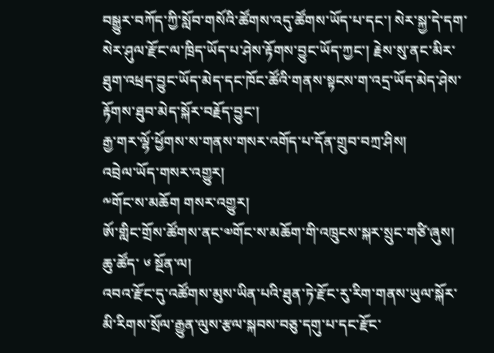བསྒྱུར་བཀོད་ཀྱི་སློབ་གསོའི་ཚོགས་འདུ་ཚོགས་ཡོད་པ་དང་། སེར་སྐྱ་དེ་དག་སེར་ཤུལ་རྫོང་ལ་ཁྲིད་ཡོད་པ་ཤེས་རྟོགས་བྱུང་ཡོད་ཀྱང་། རྗེས་སུ་ནང་མིར་ཐུག་འཕྲད་བྱུང་ཡོད་མེད་དང་ཁོང་ཚོའི་གནས་སྟངས་ག་འདྲ་ཡོད་མེད་ཤེས་རྟོགས་ཐུབ་མེད་སྐོར་བརྗོད་བྱུང་།
རྒྱ་གར་ལྷོ་ཕྱོགས་ས་གནས་གསར་འགོད་པ་དོན་གྲུབ་བཀྲ་ཤིས།
འབྲེལ་ཡོད་གསར་འགྱུར།
༸གོང་ས་མཆོག གསར་འགྱུར།
ཨོ་གླིང་གྲོས་ཚོགས་ནང་༧གོང་ས་མཆོག་གི་འཁྲུངས་སྐར་སྲུང་གཙི་ཞུས།
ཆུ་ཚོད་ ༦ སྔོན་ལ།
འབའ་རྫོང་དུ་འཚོགས་མུས་ཡིན་པའི་ཐུན་ཏེ་རྫོང་རུ་རིག་གནས་ཡུལ་སྐོར་མི་རིགས་སྲོལ་རྒྱུན་ལུས་རྩལ་སྐབས་བཅུ་དགུ་པ་དང་རྫོང་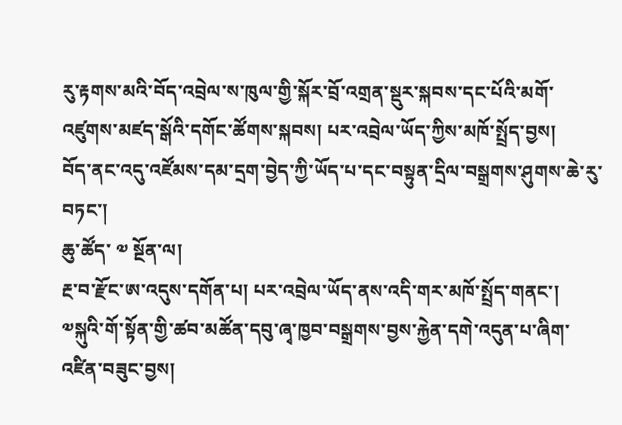རུ་རྟགས་མའི་བོད་འབྲེལ་ས་ཁུལ་གྱི་སྐོར་བྲོ་འགྲན་སྡུར་སྐབས་དང་པོའི་མགོ་འཛུགས་མཛད་སྒོའི་དགོང་ཚོགས་སྐབས། པར་འབྲེལ་ཡོད་ཀྱིས་མཁོ་སྤྲོད་བྱས།
བོད་ནང་འདུ་འཛོམས་དམ་དྲག་བྱེད་ཀྱི་ཡོད་པ་དང་བསྟུན་དྲིལ་བསྒྲགས་ཤུགས་ཆེ་རུ་བཏང་།
ཆུ་ཚོད་ ༧ སྔོན་ལ།
རྔ་བ་རྫོང་ཨ་འདུས་དགོན་པ། པར་འབྲེལ་ཡོད་ནས་འདི་གར་མཁོ་སྤྲོད་གནང་།
༧སྐུའི་གོ་སྟོན་གྱི་ཚབ་མཚོན་དབུ་ཞྭ་ཁྱབ་བསྒྲགས་བྱས་རྐྱེན་དགེ་འདུན་པ་ཞིག་འཛིན་བཟུང་བྱས།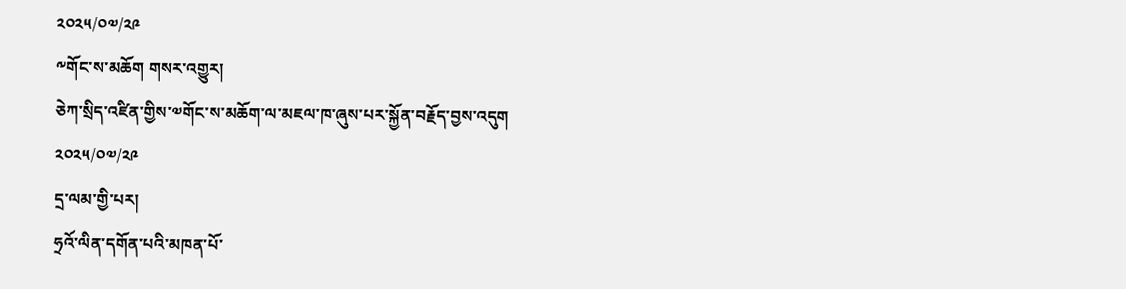༢༠༢༥/༠༧/༢༩
༸གོང་ས་མཆོག གསར་འགྱུར།
ཅེཀ་སྲིད་འཛིན་གྱིས་༧གོང་ས་མཆོག་ལ་མཇལ་ཁ་ཞུས་པར་སྐྱོན་བརྗོད་བྱས་འདུག
༢༠༢༥/༠༧/༢༩
དྲ་ལམ་གྱི་པར།
ཧྲའོ་ལིན་དགོན་པའི་མཁན་པོ་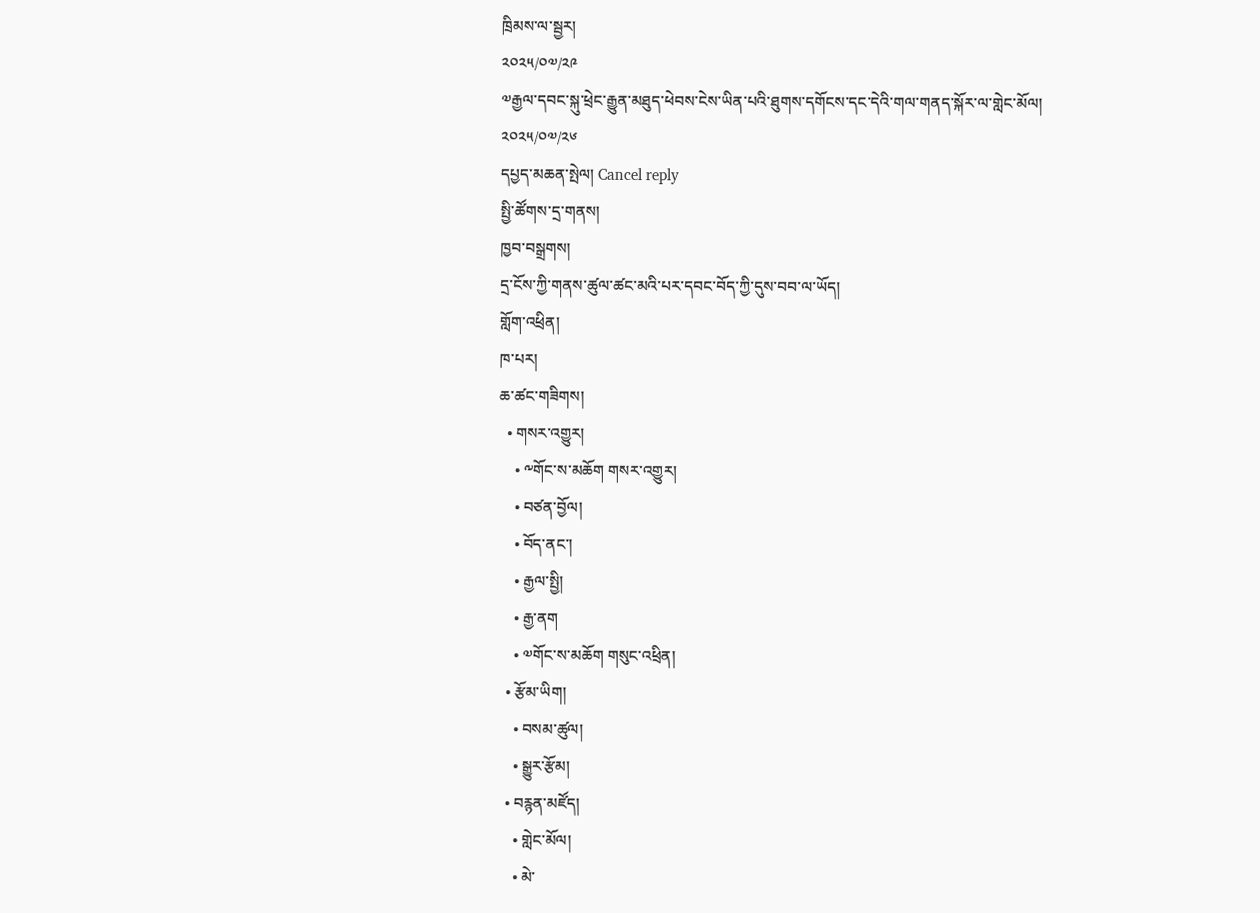ཁྲིམས་ལ་སྦྱར།
༢༠༢༥/༠༧/༢༩
༧རྒྱལ་དབང་སྐུ་ཕྲེང་རྒྱུན་མཐུད་ཕེབས་ངེས་ཡིན་པའི་ཐུགས་དགོངས་དང་དེའི་གལ་གནད་སྐོར་ལ་གླེང་མོལ།
༢༠༢༥/༠༧/༢༦
དཔྱད་མཆན་སྤེལ། Cancel reply
སྤྱི་ཚོགས་དྲ་གནས།
ཁྱབ་བསྒྲགས།
དྲ་ངོས་ཀྱི་གནས་ཚུལ་ཚང་མའི་པར་དབང་བོད་ཀྱི་དུས་བབ་ལ་ཡོད།
གློག་འཕྲིན།
ཁ་པར།
ཆ་ཚང་གཟིགས།
  • གསར་འགྱུར།
    • ༸གོང་ས་མཆོག གསར་འགྱུར།
    • བཙན་བྱོལ།
    • བོད་ནང་།
    • རྒྱལ་སྤྱི།
    • རྒྱ་ནག
    • ༧གོང་ས་མཆོག གསུང་འཕྲིན།
  • རྩོམ་ཡིག།
    • བསམ་ཚུལ།
    • སྒྱུར་རྩོམ།
  • བརྙན་མཛོད།
    • གླེང་མོལ།
    • མེ་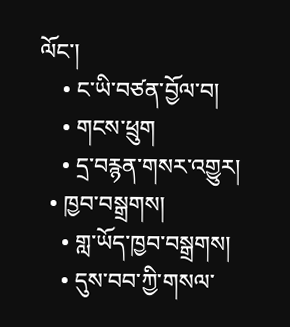ལོང་།
    • ང་ཡི་བཙན་བྱོལ་བ།
    • གངས་ཕྲུག
    • དྲ་བརྙན་གསར་འགྱུར།
  • ཁྱབ་བསྒྲགས།
    • གླ་ཡོད་ཁྱབ་བསྒྲགས།
    • དུས་བབ་ཀྱི་གསལ་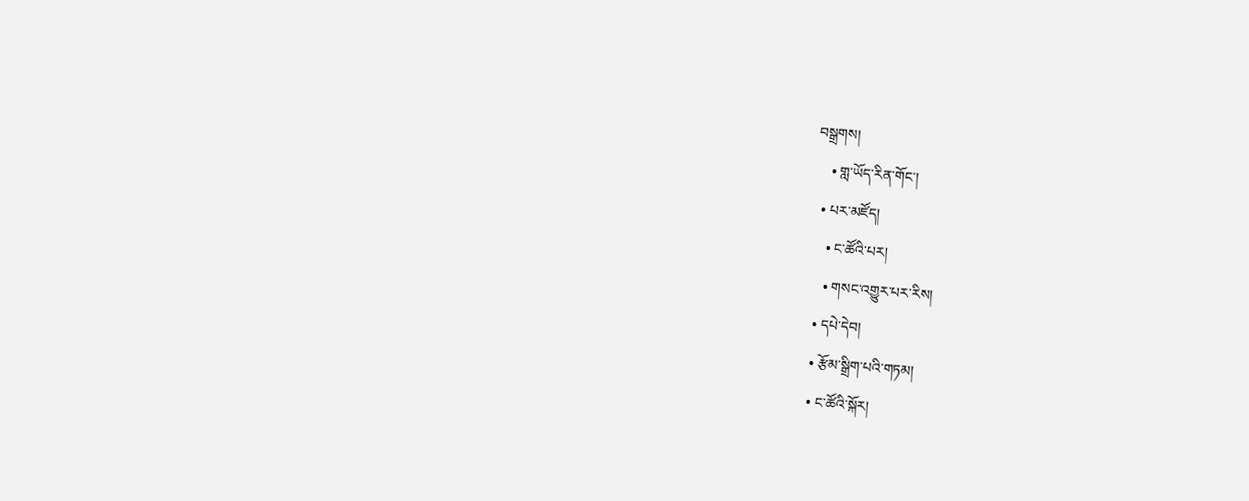བསྒྲགས།
    • གླ་ཡོད་རིན་གོང་།
  • པར་མཛོད།
    • ང་ཚོའི་པར།
    • གསང་འགྱུར་པར་རིས།
  • དཔེ་དེབ།
  • རྩོམ་སྒྲིག་པའི་གཏམ།
  • ང་ཚོའི་སྐོར།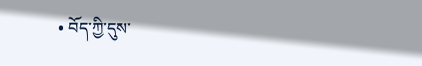• བོད་ཀྱི་དུས་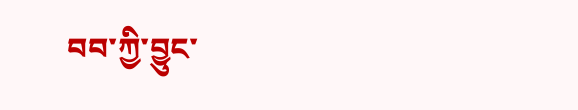བབ་ཀྱི་བྱུང་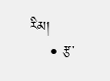རིམ།
    • རྩ་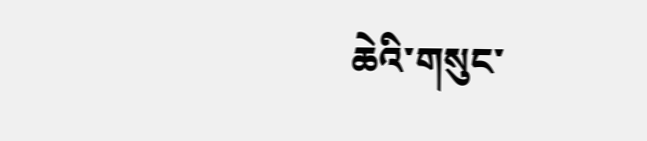ཆེའི་གསུང་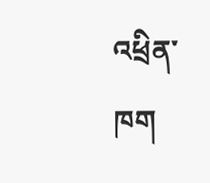འཕྲིན་ཁག